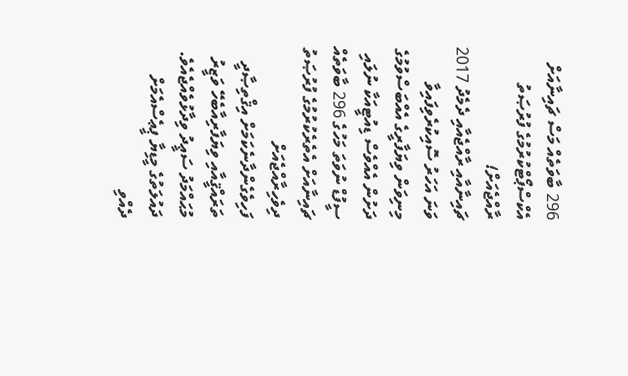296 ބާވަތެއް މަސް ޗައިނާއަށް އެކްސްޕޯޓްކުރުމުގެ ފުރުޞަތު ރާއްޖެއަށް!
ޗައިނާއާއި ރާއްޖެއާއި ދެމެދު 2017 ވަނަ އަހަރު ސޮއިކުރެވިފައިވާ މިނިވަން ވިޔަފާރީގެ އެއްބަސްވުމުގެ ދަށުން އެއްވެސް ޑިއުޓީއަކާ ނުލައި ސީފުޑް ނުވަތަ މަހުގެ 296 ބާވަތެއް ޗައިނާއަށް އެތެރެކުރުމުގެ ފުރުޞަތު ދިވެހިރާއްޖެއަށް ފަހިވެގެންދާނެކަމަށް އިޤްތިޞާދީ ތަރައްޤީއާއި ވިޔަފާރިއާބެހޭ ވަޒީރު މުޙައްމަދު ސަޢީދު ވިދާޅުވެއްޖެއެވެ.
ދައުލަތުގެ މީޑިޔާ ޕީޢެސްއެމަށް ދެއްވި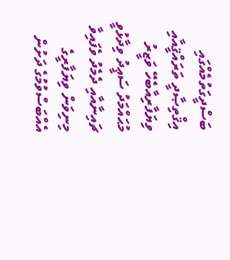ބަސްދީގަތުމެއްގައި އިޤްތިޞާދީ ތަރައްޤީއާއި ވިޔަފާރިއާބެހޭ ވަޒީރު މުޙައްމަދު ސަޢީދު ވިދާޅުވީ ޗައިނާއާއި ދެމެދު ވެފައިވާ މިނިވަން ވިޔަފާރީގެ އެއްބަސްވުމުގެ ދަށުން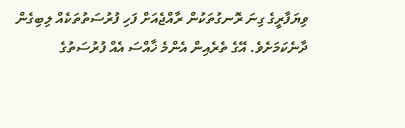ވިޔަފާރީގެ ގިނަ ރޮނގުތަކުން ރާއްޖެއަށް ފަހި ފުރުސަތުތަކެއް ލިބިގެން ދާނެކަމަށެވެ. އޭގެ ތެރެއިން އެންމެ ޚާއްސަ އެއް ފުރުސަތުގެ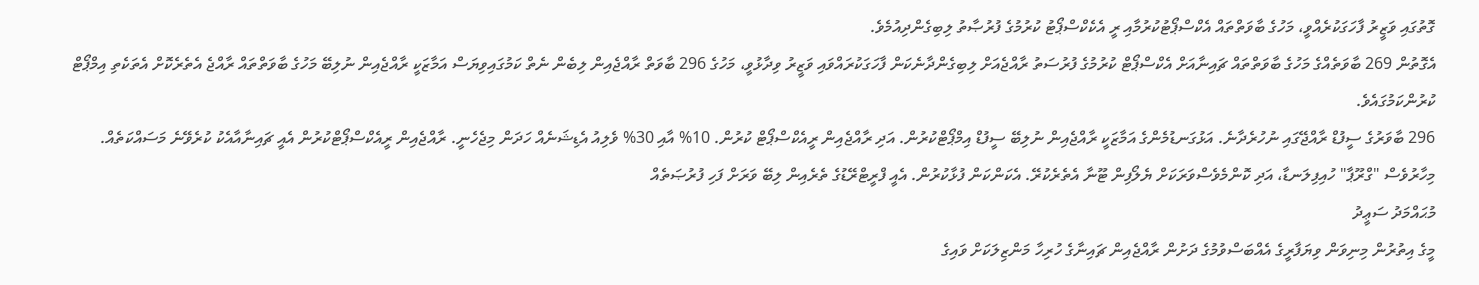ގޮތުގައި ވަޒީރު ފާހަގަކުރެއްވީ، މަހުގެ ބާވަތްތައް އެކްސްޕޯޓުކުރުމާއި ރީ އެކެކްސްޕޯޓު ކުރުމުގެ ފުރުޞާތު ލިބިގެންދިއުމެވެ.
އެގޮތުން 269 ބާވަތެއްގެ މަހުގެ ބާވަތްތައް ޗައިނާއަށް އެކްސްޕޯޓް ކުރުމުގެ ފުރުސަތު ރާއްޖެއަށް ލިބިގެންދާނެކަން ފާހަގަކުރައްވައި ވަޒީރު ވިދާޅުވީ، މަހުގެ 296 ބާވަތް ރާއްޖެއިން ލިބެން ނެތް ކަމުގައިވިޔަސް އަމާޒަކީ ރާއްޖެއިން ނުލިބޭ މަހުގެ ބާވަތްތައް ރާއްޖެ އެތެރެކޮށް އެތަކެތި އިމްޕޯޓް ކުރުންކަމުގައެވެ.
296 ބާވަރުގެ ސީފުޑް ރާއްޖޭގައި ނުހުރެދާނެ. އަޅުގަނޑުމެންގެ އަމާޒަކީ ރާއްޖެއިން ނުލިބޭ ސީފުޑް އިމްޕޯޓްކުރުން. އަދި ރާއްޖެއިން ރީއެކްސްޕޯޓް ކުރުން. 10% އާއި 30% ވެލިއު އެޑިޝަނެއް ހަދަން މިޖެހެނީ. ރާއްޖެއިން ރީއެކްސްޕޯޓްކުރުން އެއީ ޗައިނާއާއެކު ކުރެވޭނެ މަސައްކަތެއް. މިހާރުވެސް "ގްރޫޕާ" ހުއިފިލަނޑާ، އަދި ކޮންމެވެސްވަރަކަށް ޔެލޯފިން ޓޫނާ އެތެރެކުރޭ. އެކަންކަން ފުޅާކުރުން. އެއީ ފްރީޓްރޭޑުގެ ތެރެއިން ލިބޭ ވަރަށް ފަހި ފުރުޞަތެއް
މުޙައްމަދު ސަޢީދު
މީގެ އިތުރުން މިނިވަން ވިޔަފާރީގެ އެއްބަސްވުމުގެ ދަށުން ރާއްޖެއިން ޗައިނާގެ ހުރިހާ މަންޒިލަކަށް ވައިގެ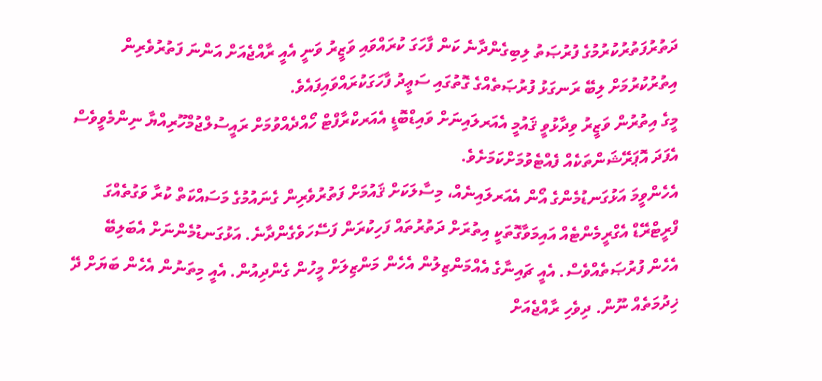ދަތުރުފަތުރުކުރުމުގެ ފުރުޞަތު ލިބިގެންދާނެ ކަން ފާހަގަ ކުރައްވައި ވަޒީރު ވަނީ އެއީ ރާއްޖެއަށް އަންނަ ފަތުރުވެރިން އިތުރުކުރުމަށް ލިބޭ ރަނގަޅު ފުރުޞަތެއްގެ ގޮތުގައި ސަޢީދު ފާހަގަކުރައްވައިފައެވެ.
މީގެ އިތުރުން ވަޒީރު ވިދާޅުވީ ޤައުމީ އެއަރލައިނަށް ވައިޑްބޮޑީ އެއަރކްރާފްޓް ހޯއްދެއްވުމަށް ރައީސުލްޖުމްހޫރިއްޔާ ނިންމެވީވެސް އެފަދަ އޮޕަރޭޝަންތަކެއް ފެއްޓެވުމަށްކަމަށެވެ.
އެހެންވީމަ އަޅުގަނޑުމެންގެ އޯން އެއަރލައިނެއް، މިސާލަކަށް ޤައުމަށް ފަތުރުވެރިން ގެނައުމުގެ މަސައްކަތް ކުރާ ވަގުތެއްގަ ފްރީޓްރޭޑް އެގްރީމެންޓެއް އައިމަވާގޮތަކީ އިތުރަށް ދަތުރުތައް ފަހިކުރަން ފަސޭހަވެގެންދާނެ. އަޅުގަނޑުމެންނަށް އެބަލިބޭ އެހެން ފުރުޞަތެއްވެސް. އެއީ ޗައިނާގެ އެއްމަންޒިލުން އެހެން މަންޒިލަށް މީހުން ގެންދިއުން. އެއީ މިތަނުން އެހެން ބަޔަށް ދޭ ޚިދުމަތެއް ނޫން. ދިވެހި ރާއްޖެއަށް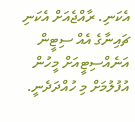އެކަނި. ރާއްޖެއަށް އެކަނި ޗައިނާގެ އެއް ސިޓީން އަނެއްސިޓީއަށް މީހުން އުފުލުމަށް މި ހުއްދަދެނީ.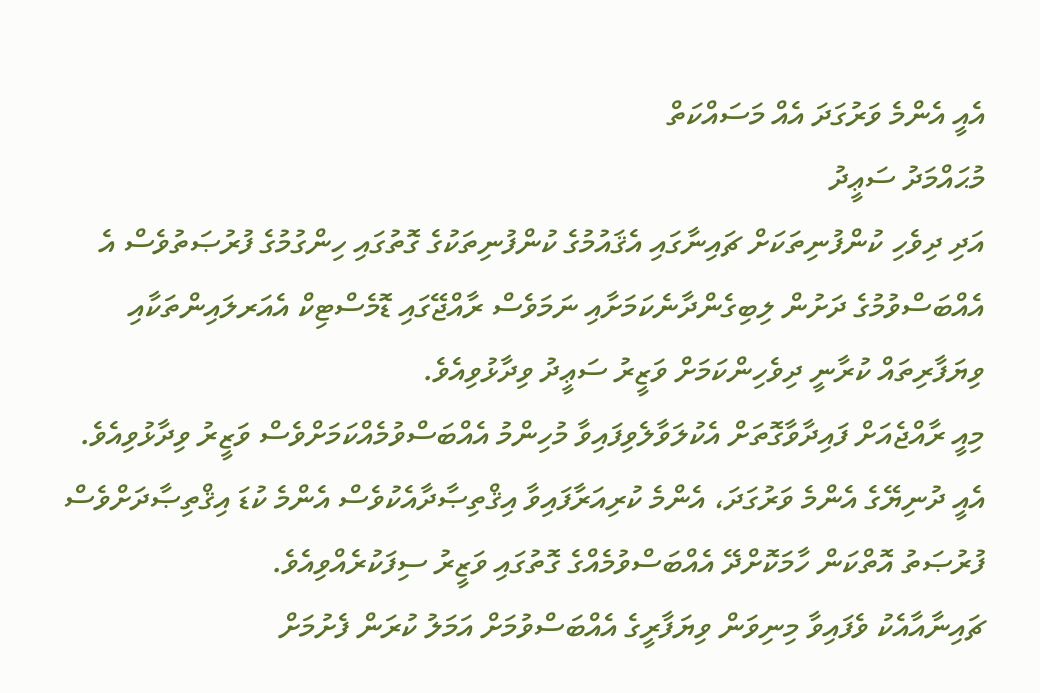އެއީ އެންމެ ވަރުގަދަ އެއް މަސައްކަތް
މުޙައްމަދު ސަޢީދު
އަދި ދިވެހި ކުންފުނިތަކަށް ޗައިނާގައި އެޤައުމުގެ ކުންފުނިތަކުގެ ގޮތުގައި ހިންގުމުގެ ފުރުޞަތުވެސް އެ އެއްބަސްވުމުގެ ދަށުން ލިބިގެންދާނެކަމަށާއި ނަމަވެސް ރާއްޖޭގައި ޑޮމެސްޓިކް އެއަރލައިންތަކާއި ވިޔަފާރިތައް ކުރާނީ ދިވެހިންކަމަށް ވަޒީރު ސަޢީދު ވިދާޅުވިއެވެ.
މިއީ ރާއްޖެއަށް ފައިދާވާގޮތަށް އެކުލަވާލެވިފައިވާ މުހިންމު އެއްބަސްވުމެއްކަމަށްވެސް ވަޒީރު ވިދާޅުވިއެވެ.
އެއީ ދުނިޔޭގެ އެންމެ ވަރުގަދަ، އެންމެ ކުރިއަރާފައިވާ އިޤްތިޞާދާއެކުވެސް އެންމެ ކުޑަ އިޤްތިޞާދަށްވެސް ފުރުޞަތު އޮތްކަން ހާމަކޮށްދޭ އެއްބަސްވުމެއްގެ ގޮތުގައި ވަޒީރު ސިފަކުރެއްވިއެވެ.
ޗައިނާއާއެކު ވެފައިވާ މިނިވަން ވިޔަފާރީގެ އެއްބަސްވުމަށް އަމަލު ކުރަން ފެށުމަށް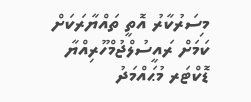މިސަރުކާރު އޮތީ ތައްޔާރަކަށް ކަމަށް ރައީސުލްޖުމްހޫރިއްޔާ ޑޮކްޓަރ މުޙައްމަދު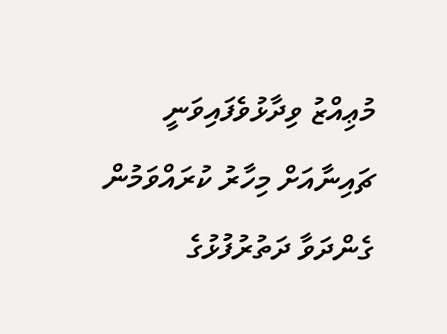މުޢިއްޒު ވިދާޅުވެފައިވަނީ ޗައިނާއަށް މިހާރު ކުރައްވަމުން ގެންދަވާ ދަތުރުފުޅުގެ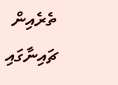ތެރެއިން ޗައިނާގައި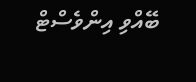ބޭއްވި އިންވެސްޓް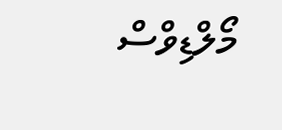މޯލްޑިވްސް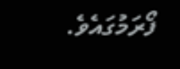ފޯރަމުގައެވެ.